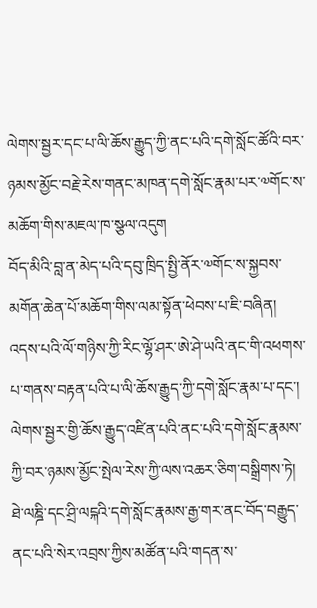ལེགས་སྦྱར་དང་པ་ལི་ཆོས་རྒྱུད་ཀྱི་ནང་པའི་དགེ་སློང་ཚོའི་བར་ཉམས་མྱོང་བརྗེ་རེས་གནང་མཁན་དགེ་སློང་རྣམ་པར་༧གོང་ས་མཆོག་གིས་མཇལ་ཁ་སྩལ་འདུག
བོད་མིའི་བླ་ན་མེད་པའི་དབུ་ཁྲིད་སྤྱི་ནོར་༧གོང་ས་སྐྱབས་མགོན་ཆེན་པོ་མཆོག་གིས་ལམ་སྟོན་ཕེབས་པ་ཇི་བཞིན། འདས་པའི་ལོ་གཉིས་ཀྱི་རིང་ལྷོ་ཤར་ཨེ་ཤེ་ཡའི་ནང་གི་འཕགས་པ་གནས་བརྟན་པའི་པ་ལི་ཆོས་རྒྱུད་ཀྱི་དགེ་སློང་རྣམ་པ་དང་། ལེགས་སྦྱར་གྱི་ཆོས་རྒྱུད་འཛིན་པའི་ནང་པའི་དགེ་སློང་རྣམས་ཀྱི་བར་ཉམས་མྱོང་སྤེལ་རེས་ཀྱི་ལས་འཆར་ཅིག་བསྒྲིགས་ཏེ། ཐེ་ལཎྜི་དང་ཤྲི་ལངྐའི་དགེ་སློང་རྣམས་རྒྱ་གར་ནང་བོད་བརྒྱུད་ནང་པའི་སེར་འབྲས་ཀྱིས་མཚོན་པའི་གདན་ས་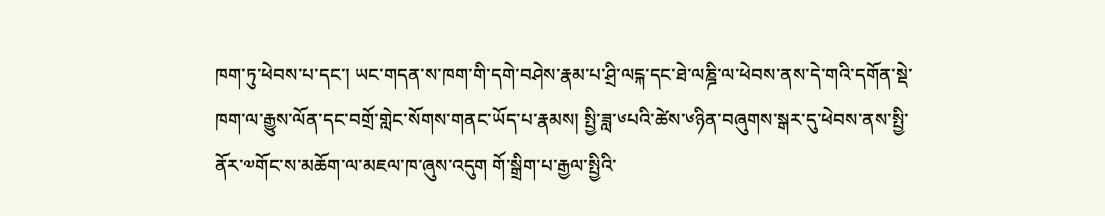ཁག་ཏུ་ཕེབས་པ་དང་། ཡང་གདན་ས་ཁག་གི་དགེ་བཤེས་རྣམ་པ་ཤྲི་ལངྐ་དང་ཐེ་ལཎྜི་ལ་ཕེབས་ནས་དེ་གའི་དགོན་སྡེ་ཁག་ལ་རྒྱུས་ལོན་དང་བགྲོ་གླེང་སོགས་གནང་ཡོད་པ་རྣམས། སྤྱི་ཟླ་༦པའི་ཚེས་༦ཉིན་བཞུགས་སྒར་དུ་ཕེབས་ནས་སྤྱི་ནོར་༧གོང་ས་མཆོག་ལ་མཇལ་ཁ་ཞུས་འདུག གོ་སྒྲིག་པ་རྒྱལ་སྤྱིའི་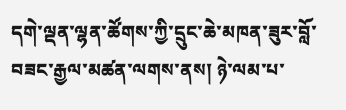དགེ་ལྡན་ལྷན་ཚོགས་ཀྱི་དྲུང་ཆེ་མཁན་ཟུར་བློ་བཟང་རྒྱལ་མཚན་ལགས་ནས། ཉེ་ལམ་པ་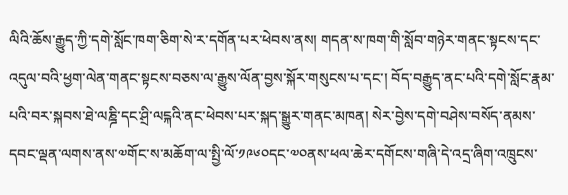ལིའི་ཆོས་རྒྱུད་ཀྱི་དགེ་སློང་ཁག་ཅིག་སེ་ར་དགོན་པར་ཕེབས་ནས། གདན་ས་ཁག་གི་སློབ་གཉེར་གནང་སྟངས་དང་འདུལ་བའི་ཕྱག་ལེན་གནང་སྟངས་བཅས་ལ་རྒྱུས་ལོན་བྱས་སྐོར་གསུངས་པ་དང་། བོད་བརྒྱུད་ནང་པའི་དགེ་སློང་རྣམ་པའི་བར་སྐབས་ཐེ་ལཎྜི་དང་ཤྲི་ལངྐའི་ནང་ཕེབས་པར་སྐད་སྒྱུར་གནང་མཁན། སེར་བྱེས་དགེ་བཤེས་བསོད་ནམས་དབང་ལྡན་ལགས་ནས་༧གོང་ས་མཆོག་ལ་སྤྱི་ལོ་༡༩༦༠དང་༧༠ནས་ཕལ་ཆེར་དགོངས་གཞི་དེ་འདྲ་ཞིག་འཁྲུངས་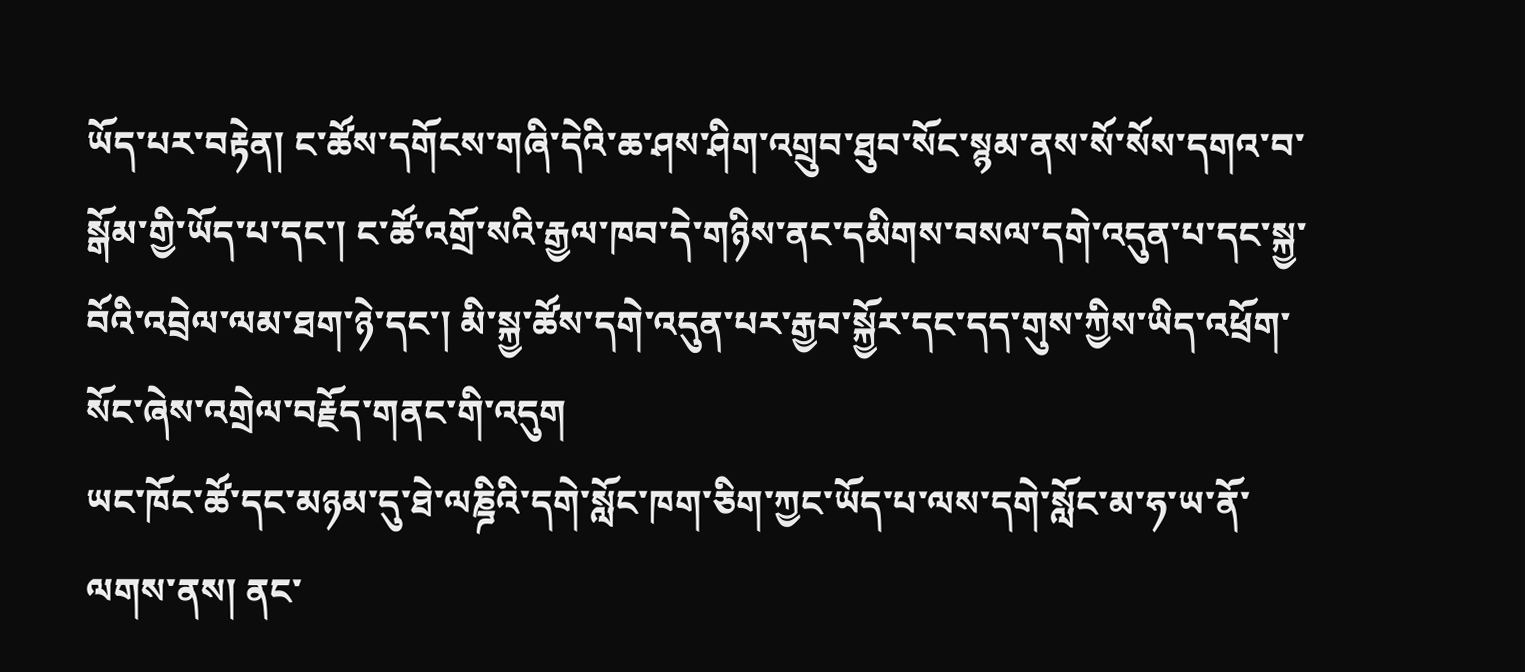ཡོད་པར་བརྟེན། ང་ཚོས་དགོངས་གཞི་དེའི་ཆ་ཤས་ཤིག་འགྲུབ་ཐུབ་སོང་སྙམ་ནས་སོ་སོས་དགའ་བ་སྒོམ་གྱི་ཡོད་པ་དང་། ང་ཚོ་འགྲོ་སའི་རྒྱལ་ཁབ་དེ་གཉིས་ནང་དམིགས་བསལ་དགེ་འདུན་པ་དང་སྐྱ་བོའི་འབྲེལ་ལམ་ཐག་ཉེ་དང་། མི་སྐྱ་ཚོས་དགེ་འདུན་པར་རྒྱབ་སྐྱོར་དང་དད་གུས་ཀྱིས་ཡིད་འཕྲོག་སོང་ཞེས་འགྲེལ་བརྗོད་གནང་གི་འདུག
ཡང་ཁོང་ཚོ་དང་མཉམ་དུ་ཐེ་ལཎྜིའི་དགེ་སློང་ཁག་ཅིག་ཀྱང་ཡོད་པ་ལས་དགེ་སློང་མ་ཧ་ཡ་ནོ་ལགས་ནས། ནང་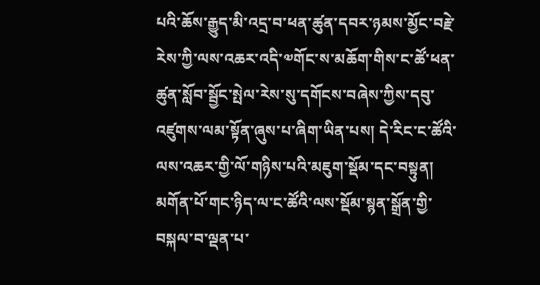པའི་ཆོས་རྒྱུད་མི་འདྲ་བ་ཕན་ཚུན་དབར་ཉམས་མྱོང་བརྗེ་རེས་ཀྱི་ལས་འཆར་འདི་༧གོང་ས་མཆོག་གིས་ང་ཚོ་ཕན་ཚུན་སློབ་སྦྱོང་སྤེལ་རེས་སུ་དགོངས་བཞེས་ཀྱིས་དབུ་འཛུགས་ལམ་སྟོན་ཞུས་པ་ཞིག་ཡིན་པས། དེ་རིང་ང་ཚོའི་ལས་འཆར་གྱི་ལོ་གཉིས་པའི་མཇུག་སྡོམ་དང་བསྟུན། མགོན་པོ་གང་ཉིད་ལ་ང་ཚོའི་ལས་སྡོམ་སྙན་སྒྲོན་གྱི་བསྐལ་བ་ལྡན་པ་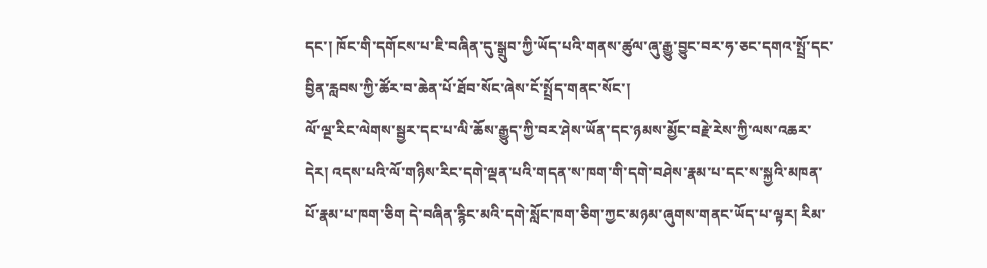དང་། ཁོང་གི་དགོངས་པ་ཇི་བཞིན་དུ་སྒྲུབ་ཀྱི་ཡོད་པའི་གནས་ཚུལ་ཞུ་རྒྱུ་བྱུང་བར་ཧ་ཅང་དགའ་སྤྲོ་དང་བྱིན་རླབས་ཀྱི་ཚོར་བ་ཆེན་པོ་ཐོབ་སོང་ཞེས་ངོ་སྤྲོད་གནང་སོང་།
ལོ་ལྔ་རིང་ལེགས་སྦྱར་དང་པ་ལི་ཆོས་རྒྱུད་ཀྱི་བར་ཤེས་ཡོན་དང་ཉམས་མྱོང་བརྗེ་རེས་ཀྱི་ལས་འཆར་དེར། འདས་པའི་ལོ་གཉིས་རིང་དགེ་ལྡན་པའི་གདན་ས་ཁག་གི་དགེ་བཤེས་རྣམ་པ་དང་ས་སྐྱའི་མཁན་པོ་རྣམ་པ་ཁག་ཅིག དེ་བཞིན་རྙིང་མའི་དགེ་སློང་ཁག་ཅིག་ཀྱང་མཉམ་ཞུགས་གནང་ཡོད་པ་ལྟར། རིམ་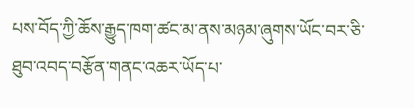པས་བོད་ཀྱི་ཆོས་རྒྱུད་ཁག་ཚང་མ་ནས་མཉམ་ཞུགས་ཡོང་བར་ཅི་ཐུབ་འབད་བརྩོན་གནང་འཆར་ཡོད་པ་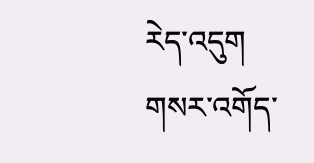རེད་འདུག
གསར་འགོད་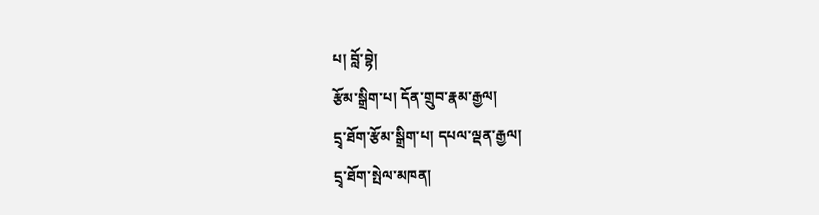པ། བློ་བྷེ།
རྩོམ་སྒྲིག་པ། དོན་གྲུབ་རྣམ་རྒྱལ།
དྲྭ་ཐོག་རྩོམ་སྒྲིག་པ། དཔལ་ལྡན་རྒྱལ།
དྲྭ་ཐོག་སྤེལ་མཁན།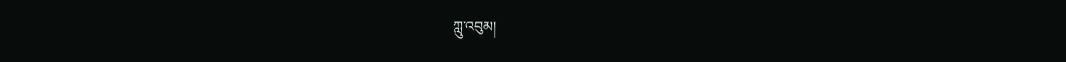ཀླུ་འབུམ།